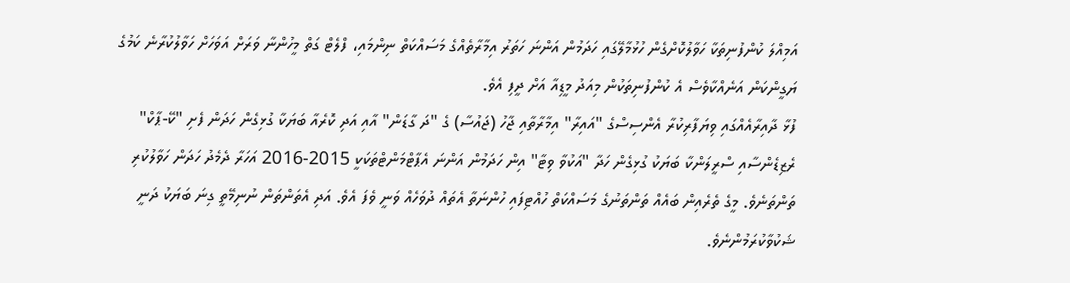އަމިއްލަ ކުންފުނިތަކާ ހަވާލުކޮށްގެން ހުޅުމާލޭގައި ހަދަމުން އަންނަ ހަތަރު އިމާރާތެއްގެ މަސައްކަތް ނިންމައި، ފްލެޓް ގަތް މީހުންނާ ވަރަށް އަވަހަށް ހަވާލުކުރާނެ ކަމުގެ ޔަގީންކަން އަނެއްކާވެސް އެ ކުންފުނިތަކުން މިއަދު މީޑިއާ އަށް ދީފި އެވެ.
ފުޅާ ދާއިރާއެއްގައި ވިޔަފާރިކުރާ އެންސިސްގެ "އައިރާ" އިމާރާތާއި ޖާހު (ޖައުސާ) ގެ "ދަ ގާޑަން" އާއި އަދި ކޮރެއާ ބަޔަކާ ގުޅިގެން ހަދަން ފެށި "ކޭ-ޕާކް" ރެޒިޑެންސާއި ސްރީލަންކާ ބަޔަކު ގުޅިގެން ހަދާ "އަކުވާ ވިޓާ" އިން ހަދަމުން އަންނަ އެޕާޓްމަންޓްތަކަކީ 2015-2016 އަހަރާ ދެމެދު ހަދަން ހަވާލުކުރި ތަންތަނެވެ. މީގެ ތެރެއިން ބައެއް ތަންތަނުގެ މަސައްކަތް ހުއްޓިފައި ހުންނަތާ އެތައް ދުވަހެއް ވަނީ ވެފަ އެވެ. އަދި އެތަންތަން ނުނިމޭތީ ގިނަ ބަޔަކު ދަނީ ޝަކުވާކުރަމުންނެވެ.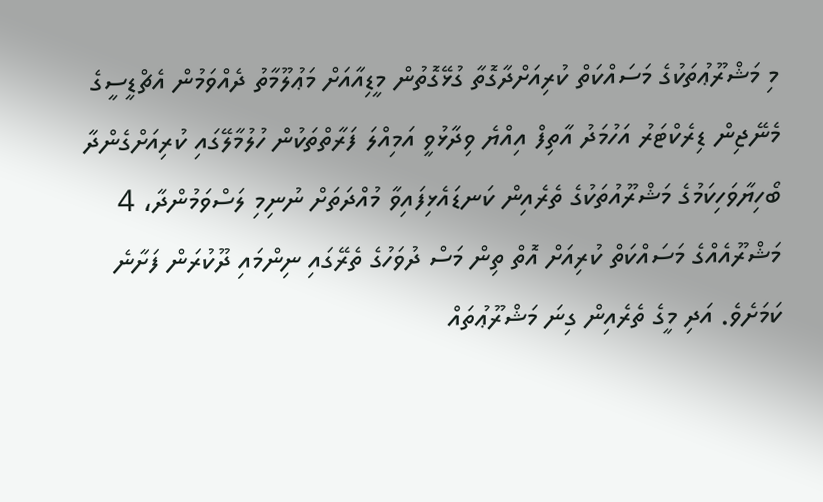މި މަޝްރޫޢުތަކުގެ މަސައްކަތް ކުރިއަށްދާގޮތާ ގުޅޭގޮތުން މީޑިއާއަށް މަޢުލޫމާތު ދެއްވަމުން އެޗްޑީސީގެ މެނޭޖިން ޑިރެކްޓަރު އަހުމަދު އާތިފް އިއްޔެ ވިދާޅުވީ އަމިއްލަ ފަރާތްތަކުން ހުލުމާލޭގައި ކުރިއަށްގެންދާ ބޯހިޔާވަހިކަމުގެ މަޝްރޫއުތަކުގެ ތެރެއިން ކަނޑައެޅިފައިވާ މުއްދަތަށް ނުނިމި ލަސްވަމުންދާ، 4 މަޝްރޫއެއްގެ މަސައްކަތް ކުރިއަށް އޮތް ތިން މަސް ދުވަހުގެ ތެރޭގައި ނިންމައި ދޫކުރަން ފަށާނެ ކަމަށެވެ. އަދި މީގެ ތެރެއިން ގިނަ މަޝްރޫޢުތައް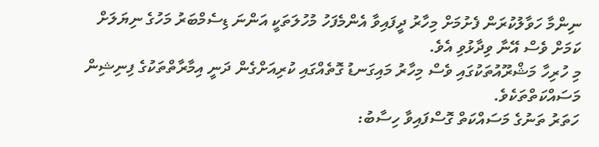ނިންމާ ހަވާލުކުރަން ފެށުމަށް މިހާރު ދީފައިވާ އެންމެފަހު މުހުލަތަކީ އަންނަ ޑިސެމްބަރު މަހުގެ ނިޔަލަށް ކަމަށް ވެސް އޭނާ ވިދާޅުވި އެވެ.
މި ހުރިހާ މަޝްރޫއުތަކުގައި ވެސް މިހާރު މައިގަނޑު ގޮތެއްގައި ކުރިއަށްގެން ދަނީ އިމާރާތްތަކުގެ ފިނިޝިން މަސައްކަތްތަކެވެ.
ހަތަރު ތަނުގެ މަސައްކަތް ގޮސްފައިވާ ހިސާބު: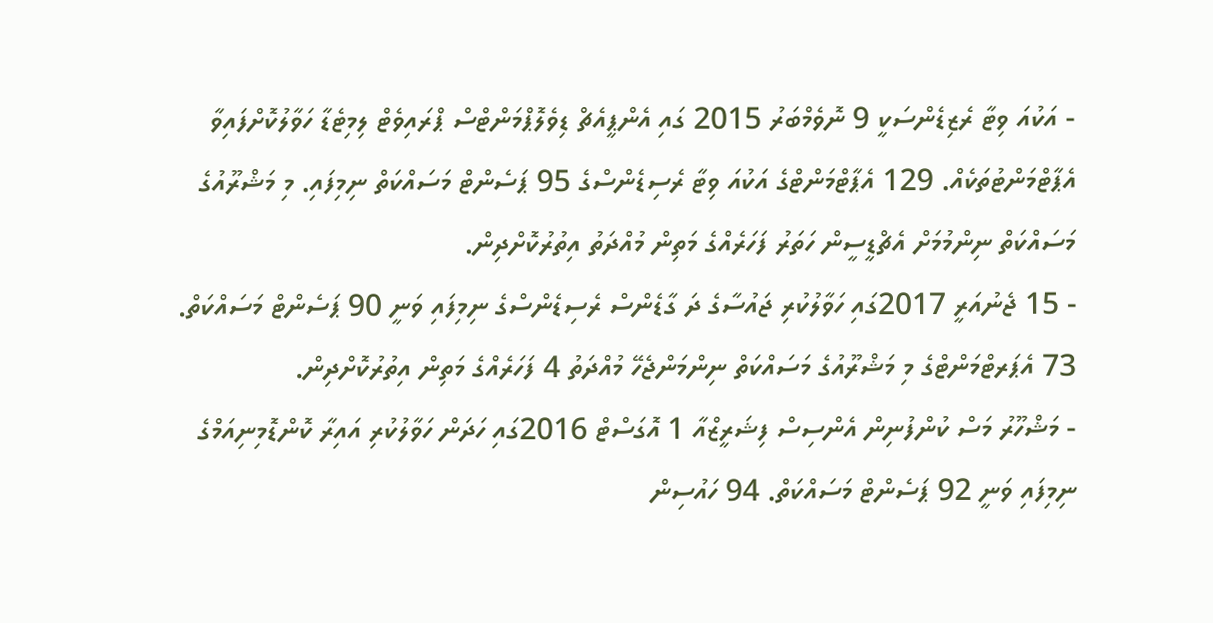- އަކުއަ ވިޓާ ރެޒިޑެންސަކީ 9 ނޮވެމްބަރު 2015 ގައި އެންޕީއެޗް ޑިވެލޮޕްމަންޓްސް ޕްރައިވެޓް ލިމިޓެޑާ ހަވާލުކޮށްފައިވާ އެޕާޓްމަންޓުތަކެއް. 129 އެޕާޓްމަންޓްގެ އަކުއަ ވިޓާ ރެސިޑެންސްގެ 95 ޕަސެންޓް މަސައްކަތް ނިމިފައި. މި މަޝްރޫއުގެ މަސައްކަތް ނިންމުމަށް އެޗްޑީސީން ހަތަރު ފަހަރެއްގެ މަތިން މުއްދަތު އިތުރުކޮށްދިން.
- 15 ޖެނުއަރީ 2017ގައި ހަވާލުކުރި ޖައުސާގެ ދަ ގާޑެންސް ރެސިޑެންސްގެ ނިމިފައި ވަނީ 90 ޕަސެންޓް މަސައްކަތް. 73 އެޕަރޓްމަންޓްގެ މި މަޝްރޫއުގެ މަސައްކަތް ނިންމަންޖެހޭ މުއްދަތު 4 ފަހަރެއްގެ މަތިން އިތުރުކޮށްދިން.
- މަޝްހޫރު މަސް ކުންފުނިން އެންސިސް ފިޝަރީޒްއާ 1 އޮގަސްޓް 2016ގައި ހަދަން ހަވާލުކުރި އައިރާ ކޮންޑޮމިނިއަމްގެ ނިމިފައި ވަނީ 92 ޕަސެންޓް މަސައްކަތް. 94 ހައުސިން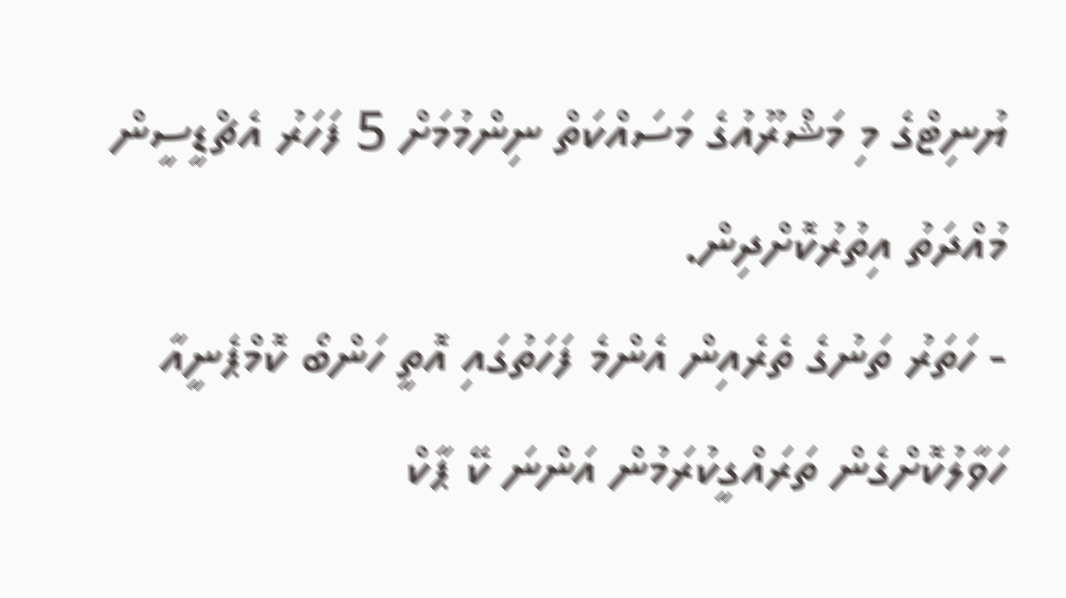ޔުނިޓްގެ މި މަޝްރޫއުގެ މަސައްކަތް ނިންމުމަށް 5 ފަހަރު އެޗްޑީސީން މުއްދަތު އިތުރުކޮށްދިން.
- ހަތަރު ތަނުގެ ތެރެއިން އެންމެ ފަހަތުގައި އޮތީ ހަންބޯ ކޮމްޕެނީއާ ހަވާލުކޮށްގެން ތަރައްގީކުރަމުން އަންނަ ކޭ ޕާކް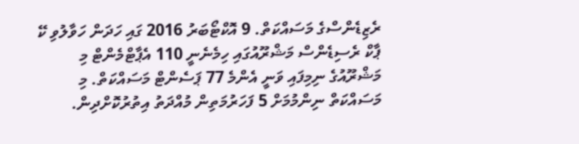ރެޒިޑެންސްގެ މަސައްކަތް. 9 އޮކްޓޯބަރު 2016 ގައި ހަދަން ހަވާލުވި ކޭ ޕާކް ރެސިޑެންސް މަޝްރޫއުގައި ހިމެނެނީ 110 އެޕާޓްމެންޓް މި މަޝްރޫއުގެ ނިމިފައި ވަނީ އެންމެ 77 ޕަސެންޓް މަސައްކަތް. މި މަސައްކަތް ނިންމުމަށް 5 ފަހަރުމަތިން މުއްދަތު އިތުރުކޮށްދިން.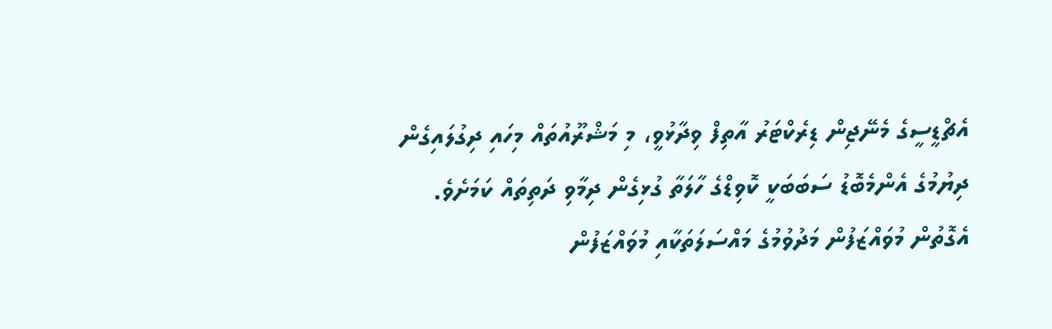އެޗްޑީސީގެ މެނޭޖިން ޑިރެކްޓަރު އާތިފް ވިދާޅުވީ، މި މަޝްރޫއުތައް މިހައި ދިގުލައިގެން ދިޔުމުގެ އެންމެބޮޑު ސަބަބަކީ ކޮވިޑްގެ ހާލަތާ ގުޅިގެން ދިމާވި ދަތިތައް ކަމަށެވެ. އެގޮތުން މުވައްޒަފުން މަދުވުމުގެ މައްސަލަތަކާއި މުވައްޒަފުން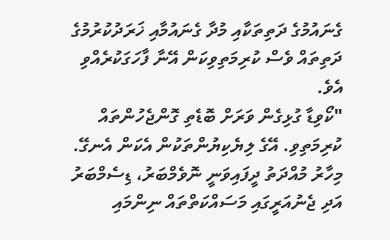ގެނައުމުގެ ދަތިތަކާއި މުދާ ގެނައުމާއި ޚަރަދުކުރުމުގެ ދަތިތައް ވެސް ކުރިމަތިވިކަން އޭނާ ފާހަގަކުރެއްވި އެވެ.
"ކޯވިޑާ ގުޅިގެން ވަރަށް ބޮޑެތި ގޮންޖެހުންތައް ކުރިމަތިވި. އޭގެ ލިޔެކިޔުންތަކުން އެކަން އެނގޭ. މިހާރު މުއްދަތު ދީފައިވަނީ ނޮވެމްބަރު، ޑިސެމްބަރު އަދި ޖެނުއަރީގައި މަސައްކަތްތައް ނިންމައި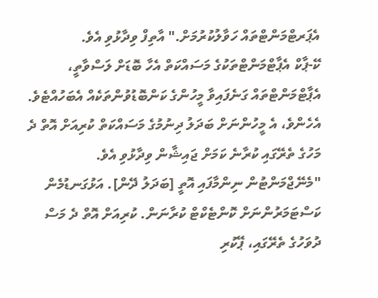އެޕަރޓްމަންޓްތައް ހަވާލުކުރުމަށް." އާތިފް ވިދާޅުވި އެވެ.
ކޭ-ޕާކް އެޕާޓްމަންޓްތަކުގެ މަސައްކަތް އެހާ ބޮޑަށް ލަސްވާތީ، އެޕާޓްމަންޓްތައް ގަނެފައިވާ މީހުންގެ ކަންބޮޑުވުންތަކެއް އެބަހުއްޓެވެ. އެހެންވެ، އެ މީހުންނަށް ބަދަލު ދިނުމުގެ މަސައްކަތް ކުރިއަށް އޮތް ދެ މަހުގެ ތެރޭގައި ކުރާނެ ކަމަށް ޖައިޝާން ވިދާޅުވި އެވެ.
"މެނޭޖްމަންޓުން ނިންމާފައި އޮތީ [ބަދަލު ދޭން]. އަޅުގަނޑުމެން ކަސްޓަމަރުންނަށް ކޮންޓެކްޓް ކުރާނަން. ކުރިއަށް އޮތް ދެ މަސް ދުވަހުގެ ތެރޭގައި، ޕޭކުރި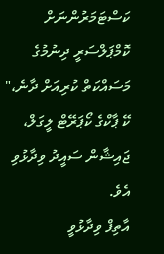ކަސްޓަމަރުންނަށް ކޮމްޕަލްސަރީ ދިނުމުގެ މަސައްކަތް ކުރިއަށް ދާނެ،" ކޭ ޕާކްގެ ކޯޕަރޭޓް ލީގަލް، ޖައިޝާން ސައީދު ވިދާޅުވި އެވެ.
އާތިފް ވިދާޅުވީ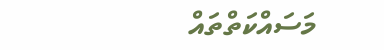މަސައްކަތްތައް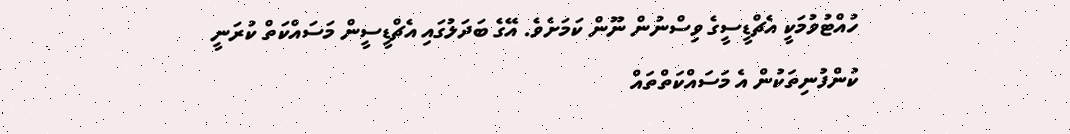ހުއްޓުވުމަކީ އެޗްޑީސީގެ ވިސްނުން ނޫން ކަމަށެވެ. އޭގެ ބަދަލުގައި އެޗްޑީސީން މަސައްކަތް ކުރަނީ ކުންފުނިތަކުން އެ މަސައްކަތްތައް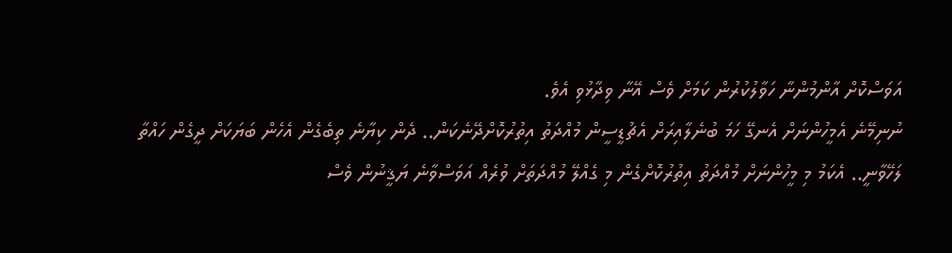އަވަސްކޮށް އާންމުންނާ ހަވާލުކުރުން ކަމަށް ވެސް އޭނާ ވިދާޅުވި އެވެ.
ނުނިމޭނެ އެމީހުންނަށް އެނގޭ ހަމަ ބުނެލާއިރަށް އެޗުޑީސީން މުއްދަތު އިތުރުކޮށްދޭނެކަން.. ދެން ކިޔާނެ ތިބެގެން އެހެން ބަޔަކަށް ދީގެން ހައްތާ ލަހޭވާނީ.. އެކަމު މި މީހުންނަށް މުއްދަތު އިތުރުކޮށްގެން މި ގެއްލޭ މުއްދަތަށް ވުރެއް އަވަސްވާނެ ޔަޤީނުން ވެސް